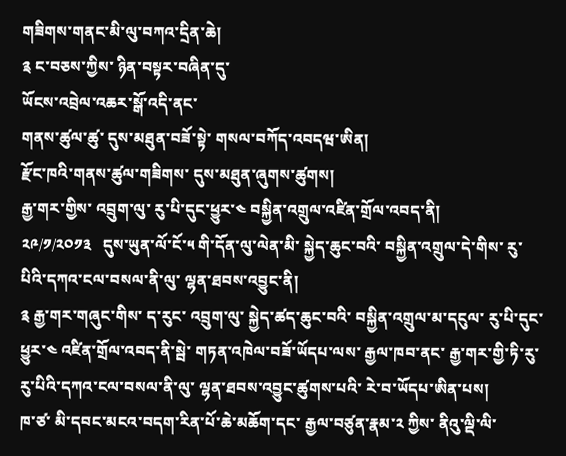གཟིགས་གནང་མི་ལུ་བཀའ་དྲིན་ཆེ།
༉ ང་བཅས་ཀྱིས་ ཉིན་བསྟར་བཞིན་དུ་
ཡོངས་འབྲེལ་འཆར་སྒོ་འདི་ནང་
གནས་ཚུལ་ཚུ་ དུས་མཐུན་བཟོ་སྟེ་ གསལ་བཀོད་འབདཝ་ཨིན།
རྫོང་ཁའི་གནས་ཚུལ་གཟིགས་ དུས་མཐུན་ཞུགས་ཚུགས།
རྒྱ་གར་གྱིས་ འབྲུག་ལུ་ རུ་པི་དུང་ཕྱུར་༤ བསྐྱིན་འགྲུལ་འཛིན་གྲོལ་འབད་ནི།
༢༩/༡/༢༠༡༣   དུས་ཡུན་ལོ་ངོ་༥ གི་དོན་ལུ་ལེན་མི་ སྐྱེད་ཆུང་བའི་ བསྐྱིན་འགྲུལ་དེ་གིས་ རུ་པིའི་དཀའ་ངལ་བསལ་ནི་ལུ་ ལྷན་ཐབས་འབྱུང་ནི།
༉ རྒྱ་གར་གཞུང་གིས་ ད་རུང་ འབྲུག་ལུ་ སྐྱེད་ཚད་ཆུང་བའི་ བསྐྱིན་འགྲུལ་མ་དངུལ་ རུ་པི་དུང་ཕྱུར་༤ འཛིན་གྲོལ་འབད་ནི་སྦེ་ གཏན་འཁེལ་བཟོ་ཡོདཔ་ལས་ རྒྱལ་ཁབ་ནང་ རྒྱ་གར་གྱི་ཏི་རུ་ རུ་པིའི་དཀའ་ངལ་བསལ་ནི་ལུ་ ལྷན་ཐབས་འབྱུང་ཚུགས་པའི་ རེ་བ་ཡོདཔ་ཨིན་པས།
ཁ་ཙ་ མི་དབང་མངའ་བདག་རིན་པོ་ཆེ་མཆོག་དང་ རྒྱལ་བཙུན་རྣམ་༢ ཀྱིས་ ནིའུ་ལྡི་ལི་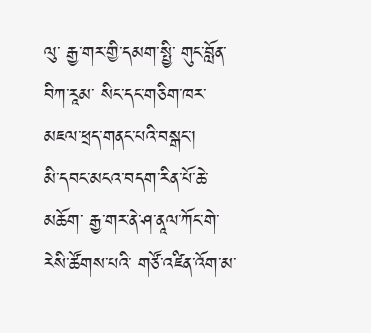ལུ་ རྒྱ་གར་གྱི་དམག་སྤྱི་ གུང་བློན་བིཀ་རཱམ་ སིང་དང་གཅིག་ཁར་ མཇལ་ཕྲད་གནང་པའི་བསྒང་།
མི་དབང་མངའ་བདག་རིན་པོ་ཆེ་མཆོག་ རྒྱ་གར་ནེ་ཤ་ནཱལ་ཀོང་གེ་རེསི་ཚོགས་པའི་ གཙོ་འཛིན་འོག་མ་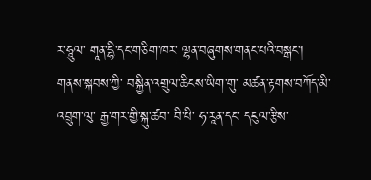ར་ཧཱུལ་ གཱན་དྷི་དང་གཅིག་ཁར་ ལྷན་བཞུགས་གནང་པའི་བསྒང་།
གནས་སྐབས་ཀྱི་ བསྐྱིན་འགྲུལ་ཆིངས་ཡིག་གུ་ མཚན་རྟགས་བཀོད་མི་ འབྲུག་ལུ་ རྒྱ་གར་གྱི་སྐུ་ཚབ་ བི་པི་ ཧ་རཱན་དང་ དངུལ་རྩིས་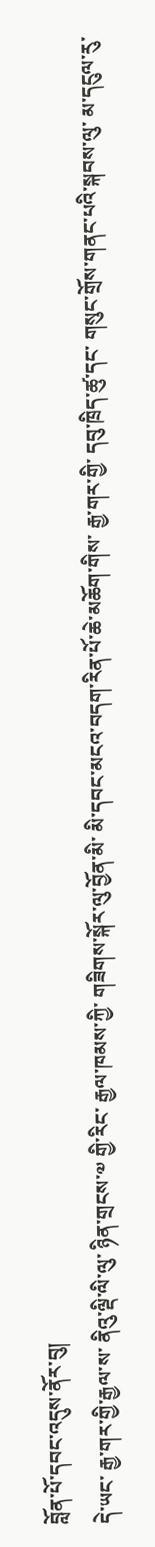བློན་པོ་དབང་འདུས་ནོར་བུ།
དེ་ཡང་ རྒྱ་གར་གྱི་རྒྱལ་ས་ ནིའུ་ལྡི་ལི་ལུ་ ཉིན་གྲངས་༧ གྱི་རིང་ རྒྱལ་ཁམས་ཀྱི་ གཟིགས་སྐོར་ལུ་བྱོན་མི་ མི་དབང་མངའ་བདག་རིན་པོ་ཆེ་མཆོག་གིས་ རྒྱ་གར་གྱི་ དབུ་ཁྲིད་ཚུ་དང་ གསུང་གྲོས་གནང་པའི་སྐབས་ལུ་ མ་དངུལ་རུ་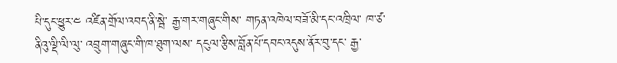པི་དུང་ཕྱུར་༤ འཛིན་གྲོལ་འབད་ནི་སྦེ་ རྒྱ་གར་གཞུང་གིས་ གཏན་འཁེལ་བཟོ་མི་དང་འཁྲིལ་ ཁ་ཙ་ ནིའུ་ལྡི་ལི་ལུ་ འབྲུག་གཞུང་གི་ཁ་ཐུག་ལས་ དངུལ་རྩིས་བློན་པོ་དབང་འདུས་ནོར་བུ་དང་ རྒྱ་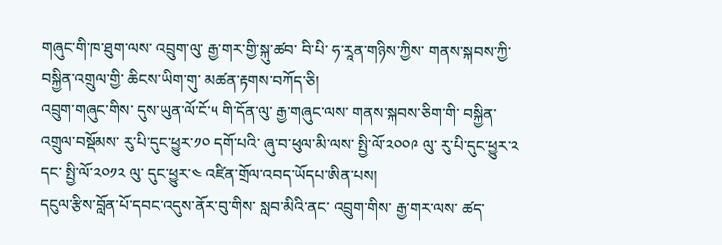གཞུང་གི་ཁ་ཐུག་ལས་ འབྲུག་ལུ་ རྒྱ་གར་གྱི་སྐུ་ཚབ་ བི་པི་ ཧ་རཱན་གཉིས་ཀྱིས་ གནས་སྐབས་ཀྱི་ བསྐྱིན་འགྲུལ་གྱི་ ཆིངས་ཡིག་གུ་ མཚན་རྟགས་བཀོད་ཅི།
འབྲུག་གཞུང་གིས་ དུས་ཡུན་ལོ་ངོ་༥ གི་དོན་ལུ་ རྒྱ་གཞུང་ལས་ གནས་སྐབས་ཅིག་གི་ བསྐྱིན་འགྲུལ་བསྡོམས་ རུ་པི་དུང་ཕྱུར་༡༠ དགོ་པའི་ ཞུ་བ་ཕུལ་མི་ལས་ སྤྱི་ལོ་༢༠༠༩ ལུ་ རུ་པི་དུང་ཕྱུར་༢ དང་ སྤྱི་ལོ་༢༠༡༢ ལུ་ དུང་ཕྱུར་༤ འཛིན་གྲོལ་འབད་ཡོདཔ་ཨིན་པས།
དངུལ་རྩིས་བློན་པོ་དབང་འདུས་ནོར་བུ་གིས་ སླབ་མིའི་ནང་ འབྲུག་གིས་ རྒྱ་གར་ལས་ ཚད་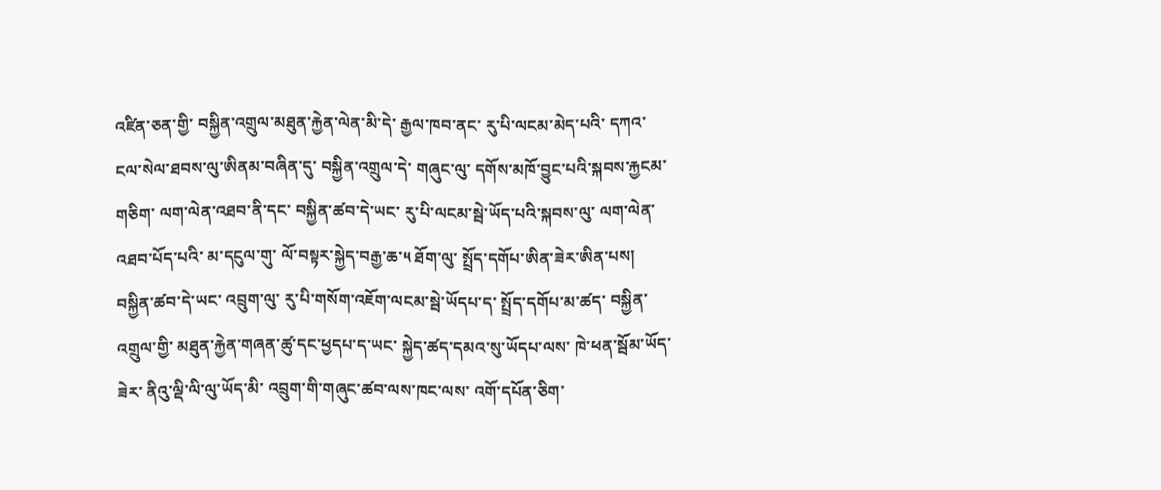འཛིན་ཅན་གྱི་ བསྐྱིན་འགྲུལ་མཐུན་རྐྱེན་ལེན་མི་དེ་ རྒྱལ་ཁབ་ནང་ རུ་པི་ལངམ་མེད་པའི་ དཀའ་ངལ་སེལ་ཐབས་ལུ་ཨིནམ་བཞིན་དུ་ བསྐྱིན་འགྲུལ་དེ་ གཞུང་ལུ་ དགོས་མཁོ་བྱུང་པའི་སྐབས་རྐྱངམ་གཅིག་ ལག་ལེན་འཐབ་ནི་དང་ བསྐྱིན་ཚབ་དེ་ཡང་ རུ་པི་ལངམ་སྦེ་ཡོད་པའི་སྐབས་ལུ་ ལག་ལེན་འཐབ་པོད་པའི་ མ་དངུལ་གུ་ ལོ་བསྟར་སྐྱེད་བརྒྱ་ཆ་༥ ཐོག་ལུ་ སྤྲོད་དགོཔ་ཨིན་ཟེར་ཨིན་པས།
བསྐྱིན་ཚབ་དེ་ཡང་ འབྲུག་ལུ་ རུ་པི་གསོག་འཇོག་ལངམ་སྦེ་ཡོདཔ་ད་ སྤྲོད་དགོཔ་མ་ཚད་ བསྐྱིན་འགྲུལ་གྱི་ མཐུན་རྐྱེན་གཞན་ཚུ་དང་ཕྱདཔ་ད་ཡང་ སྐྱེད་ཚད་དམའ་སུ་ཡོདཔ་ལས་ ཁེ་ཕན་སྦོམ་ཡོད་ཟེར་ ནིའུ་ལྡི་ལི་ལུ་ཡོད་མི་ འབྲུག་གི་གཞུང་ཚབ་ལས་ཁང་ལས་ འགོ་དཔོན་ཅིག་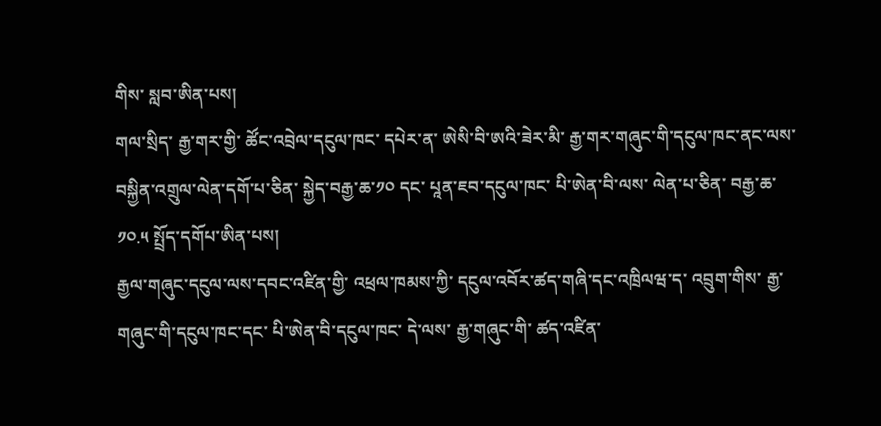གིས་ སླབ་ཨིན་པས།
གལ་སྲིད་ རྒྱ་གར་གྱི་ ཚོང་འབྲེལ་དངུལ་ཁང་ དཔེར་ན་ ཨེསི་བི་ཨའི་ཟེར་མི་ རྒྱ་གར་གཞུང་གི་དངུལ་ཁང་ནང་ལས་ བསྐྱིན་འགྲུལ་ལེན་དགོ་པ་ཅིན་ སྐྱེད་བརྒྱ་ཆ་༡༠ དང་ པཱན་ཇབ་དངུལ་ཁང་ པི་ཨེན་བི་ལས་ ལེན་པ་ཅིན་ བརྒྱ་ཆ་༡༠.༥ སྤྲོད་དགོཔ་ཨིན་པས།
རྒྱལ་གཞུང་དངུལ་ལས་དབང་འཛིན་གྱི་ འཕྲལ་ཁམས་ཀྱི་ དངུལ་འབོར་ཚད་གཞི་དང་འཁྲིལཝ་ད་ འབྲུག་གིས་ རྒྱ་གཞུང་གི་དངུལ་ཁང་དང་ པི་ཨེན་བི་དངུལ་ཁང་ དེ་ལས་ རྒྱ་གཞུང་གི་ ཚད་འཛིན་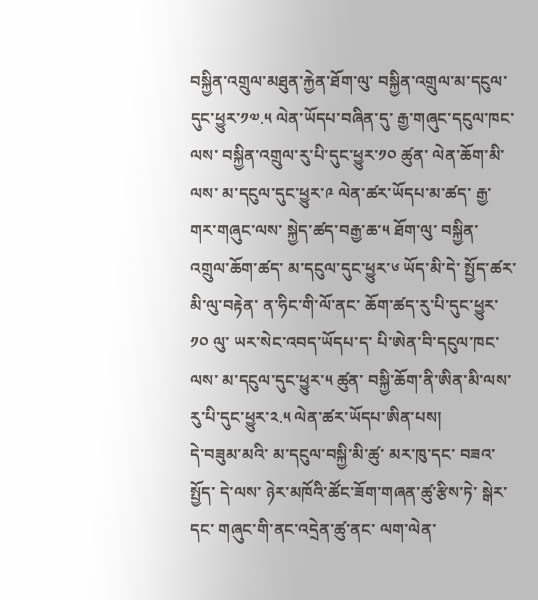བསྐྱིན་འགྲུལ་མཐུན་རྐྱེན་ཐོག་ལུ་ བསྐྱིན་འགྲུལ་མ་དངུལ་དུང་ཕྱུར་༡༧.༥ ལེན་ཡོདཔ་བཞིན་དུ་ རྒྱ་གཞུང་དངུལ་ཁང་ལས་ བསྐྱིན་འགྲུལ་རུ་པི་དུང་ཕྱུར་༡༠ ཚུན་ ལེན་ཆོག་མི་ལས་ མ་དངུལ་དུང་ཕྱུར་༩ ལེན་ཚར་ཡོདཔ་མ་ཚད་ རྒྱ་གར་གཞུང་ལས་ སྐྱེད་ཚད་བརྒྱ་ཆ་༥ ཐོག་ལུ་ བསྐྱིན་འགྲུལ་ཆོག་ཚད་ མ་དངུལ་དུང་ཕྱུར་༦ ཡོད་མི་དེ་ སྤྱོད་ཚར་མི་ལུ་བརྟེན་ ན་ཧིང་གི་ལོ་ནང་ ཆོག་ཚད་རུ་པི་དུང་ཕྱུར་༡༠ ལུ་ ཡར་སེང་འབད་ཡོདཔ་ད་ པི་ཨེན་བི་དངུལ་ཁང་ལས་ མ་དངུལ་དུང་ཕྱུར་༥ ཚུན་ བསྐྱི་ཆོག་ནི་ཨིན་མི་ལས་ རུ་པི་དུང་ཕྱུར་༢.༥ ལེན་ཚར་ཡོདཔ་ཨིན་པས།
དེ་བཟུམ་མའི་ མ་དངུལ་བསྐྱི་མི་ཚུ་ མར་ཁུ་དང་ བཟའ་སྤྱོད་ དེ་ལས་ ཉེར་མཁོའི་ཚོང་ཟོག་གཞན་ཚུ་རྩིས་ཏེ་ སྒེར་དང་ གཞུང་གི་ནང་འདྲེན་ཚུ་ནང་ ལག་ལེན་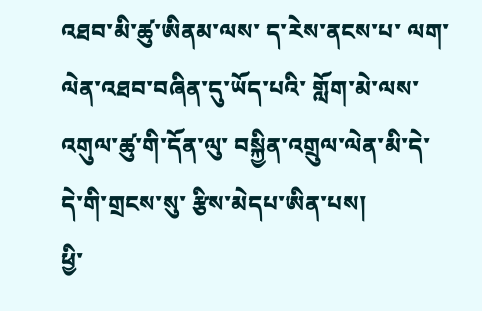འཐབ་མི་ཚུ་ཨིནམ་ལས་ ད་རེས་ནངས་པ་ ལག་ལེན་འཐབ་བཞིན་དུ་ཡོད་པའི་ གློག་མེ་ལས་འགུལ་ཚུ་གི་དོན་ལུ་ བསྐྱིན་འགྲུལ་ལེན་མི་དེ་ དེ་གི་གྲངས་སུ་ རྩིས་མེདཔ་ཨིན་པས།
ཕྱི་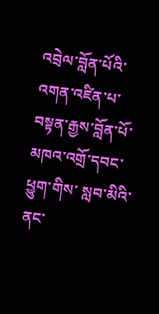འབྲེལ་བློན་པོའི་ འགན་འཛིན་པ་ བསྟན་རྒྱས་བློན་པོ་ མཁའ་འགྲོ་དབང་ཕྱུག་གིས་ སླབ་མིའི་ནང་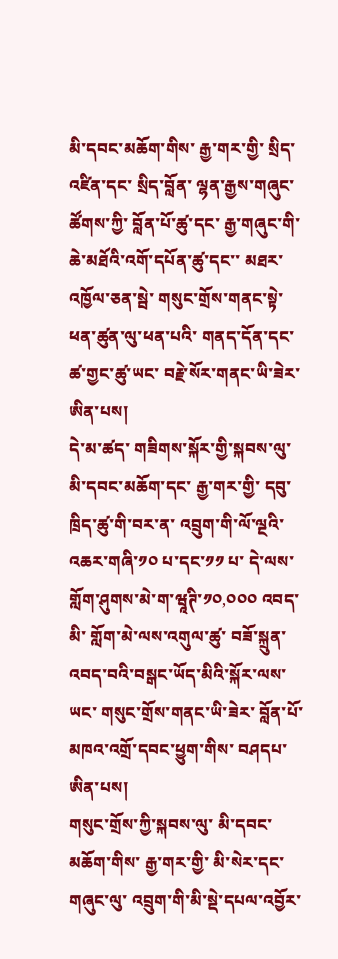མི་དབང་མཆོག་གིས་ རྒྱ་གར་གྱི་ སྲིད་འཛིན་དང་ སྲིད་བློན་ ལྷན་རྒྱས་གཞུང་ཚོགས་ཀྱི་ བློན་པོ་ཚུ་དང་ རྒྱ་གཞུང་གི་ ཆེ་མཐོའི་འགོ་དཔོན་ཚུ་དང་་ མཐར་འཁྱོལ་ཅན་སྦེ་ གསུང་གྲོས་གནང་སྟེ་ ཕན་ཚུན་ལུ་ཕན་པའི་ གནད་དོན་དང་ ཚ་གྱང་ཚུ་ཡང་ བརྗེ་སོར་གནང་ཡི་ཟེར་ཨིན་པས།
དེ་མ་ཚད་ གཟིགས་སྐོར་གྱི་སྐབས་ལུ་ མི་དབང་མཆོག་དང་ རྒྱ་གར་གྱི་ དབུ་ཁྲིད་ཚུ་གི་བར་ན་ འབྲུག་གི་ལོ་ལྔའི་འཆར་གཞི་༡༠ པ་དང་༡༡ པ་ དེ་ལས་ གློག་ཤུགས་མེ་ག་ཝཱཊི་༡༠,༠༠༠ འབད་མི་ གློག་མེ་ལས་འགུལ་ཚུ་ བཟོ་སྐྲུན་འབད་བའི་བསྒང་ཡོད་མིའི་སྐོར་ལས་ཡང་ གསུང་གྲོས་གནང་ཡི་ཟེར་ བློན་པོ་མཁའ་འགྲོ་དབང་ཕྱུག་གིས་ བཤདཔ་ཨིན་པས།
གསུང་གྲོས་ཀྱི་སྐབས་ལུ་ མི་དབང་མཆོག་གིས་ རྒྱ་གར་གྱི་ མི་སེར་དང་ གཞུང་ལུ་ འབྲུག་གི་མི་སྡེ་དཔལ་འབྱོར་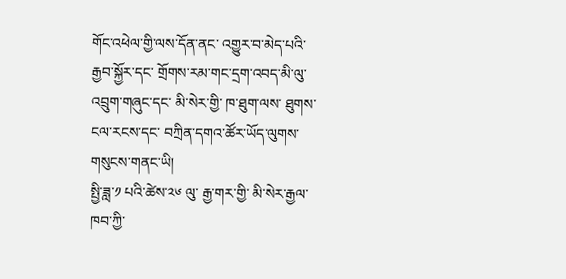གོང་འཕེལ་གྱི་ལས་དོན་ནང་ འགྱུར་བ་མེད་པའི་ རྒྱབ་སྐྱོར་དང་ གྲོགས་རམ་གང་དྲག་འབད་མི་ལུ་ འབྲུག་གཞུང་དང་ མི་སེར་གྱི་ ཁ་ཐུག་ལས་ ཐུགས་ངལ་རངས་དང་ བཀྲིན་དགའ་ཚོར་ཡོད་ལུགས་ གསུངས་གནང་ཡི།
སྤྱི་ཟླ་༡ པའི་ཚེས་༢༦ ལུ་ རྒྱ་གར་གྱི་ མི་སེར་རྒྱལ་ཁབ་ཀྱི་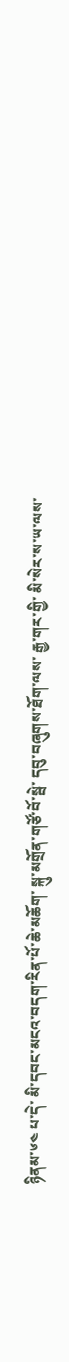ཉིནམ་༦༤ པ་དེ་ མི་དབང་མངའ་བདག་རིན་པོ་ཆེ་མཆོག་ སྐུ་མགྲོན་གཙོ་བོ་སྦེ་ དབུ་བཞུགས་ཐོག་ལས་ རྒྱ་གར་གྱི་ མི་སེར་ས་ཡ་ལས་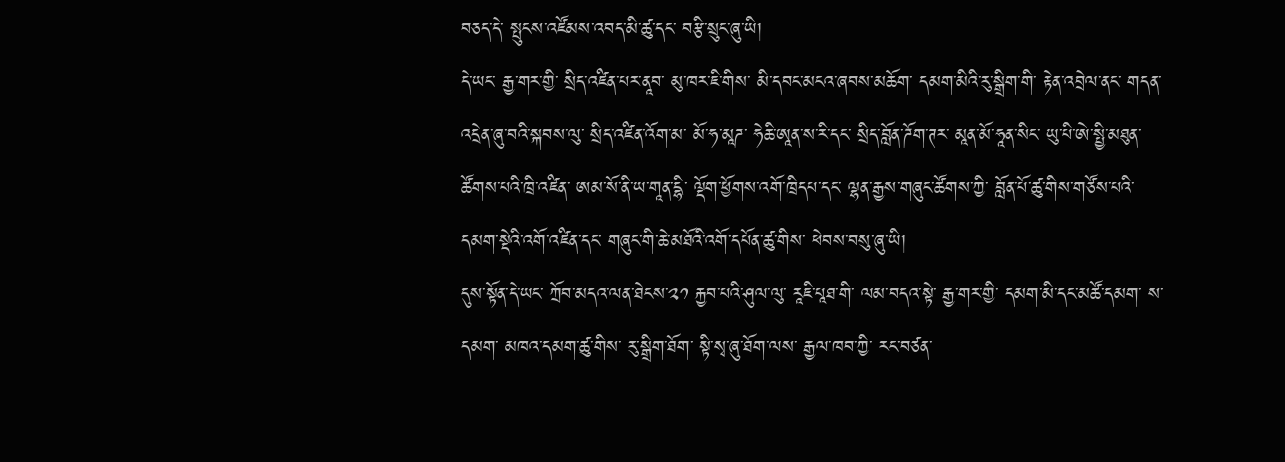བཅད་དེ་ སྤུངས་འཛོམས་འབད་མི་ཚུ་དང་ བརྩི་སྲུང་ཞུ་ཡི།
དེ་ཡང་ རྒྱ་གར་གྱི་ སྲིད་འཛིན་པར་ནཱབ་ མུ་ཁར་ཇི་གིས་ མི་དབང་མངའ་ཞབས་མཆོག་ དམག་མིའི་རུ་སྒྲིག་གི་ རྟེན་འབྲེལ་ནང་ གདན་འདྲེན་ཞུ་བའི་སྐབས་ལུ་ སྲིད་འཛིན་འོག་མ་ མོ་ཧ་མཱཌ་ ཧེཆི་ཨཱན་ས་རི་དང་ སྲིད་བློན་ཌོག་ཊར་ མཱན་མོ་ཧཱན་སིང་ ཡུ་པི་ཨེ་སྤྱི་མཐུན་ཚོགས་པའི་ཁྲི་འཛིན་ ཨམ་སོ་ནི་ཡ་གཱན་དྷི་ ལྡོག་ཕྱོགས་འགོ་ཁྲིདཔ་དང་ ལྷན་རྒྱས་གཞུང་ཚོགས་ཀྱི་ བློན་པོ་ཚུ་གིས་གཙོས་པའི་ དམག་སྡེའི་འགོ་འཛིན་དང་ གཞུང་གི་ཆེ་མཐོའི་འགོ་དཔོན་ཚུ་གིས་ ཕེབས་བསུ་ཞུ་ཡི།
དུས་སྟོན་དེ་ཡང་ ཀྲོབ་མདའ་ལན་ཐེངས་༢༡ རྐྱབ་པའི་ཤུལ་ལུ་ རཱཇི་པཱཐ་གི་ ལམ་བདའ་སྟེ་ རྒྱ་གར་གྱི་ དམག་མི་དང་མཚོ་དམག་ ས་དམག་ མཁའ་དམག་ཚུ་གིས་ རུ་སྒྲིག་ཐོག་ སྟི་སྭ་ཞུ་ཐོག་ལས་ རྒྱལ་ཁབ་ཀྱི་ རང་བཙན་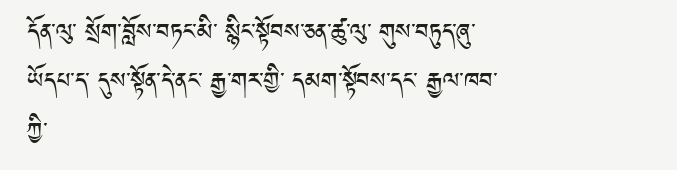དོན་ལུ་ སྲོག་བློས་བཏང་མི་ སྙིང་སྟོབས་ཅན་ཚུ་ལུ་ གུས་བཏུད་ཞུ་ཡོདཔ་ད་ དུས་སྟོན་དེ་ནང་ རྒྱ་གར་གྱི་ དམག་སྟོབས་དང་ རྒྱལ་ཁབ་ཀྱི་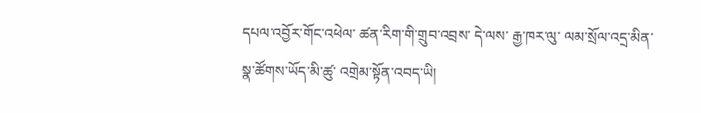དཔལ་འབྱོར་གོང་འཕེལ་ ཚན་རིག་གི་གྲུབ་འབྲས་ དེ་ལས་ རྒྱ་ཁར་ལུ་ ལམ་སྲོལ་འདྲ་མིན་སྣ་ཚོགས་ཡོད་མི་ཚུ་ འགྲེམ་སྟོན་འབད་ཡི།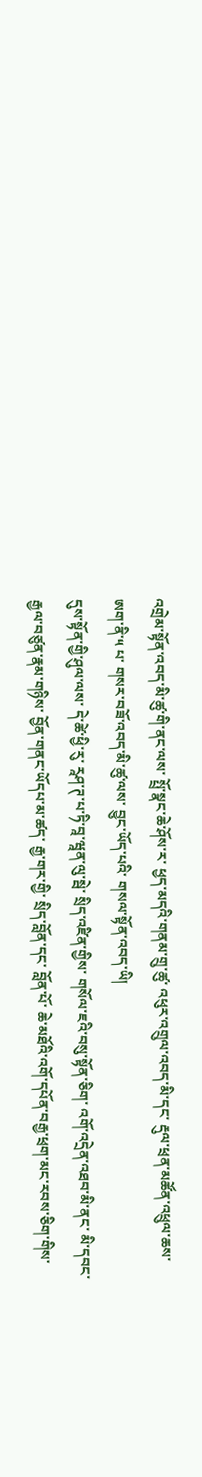འགྲེམ་སྟོན་འབད་མི་ཚུ་གི་ནང་ལས་ སྤྲོ་སྣང་ཆེ་ཤོས་ར་ ཕྱད་མདའི་གནམ་གྲུ་ཚུ་ འཕུར་འགྲུལ་འབད་མི་དང་ རྡུལ་ཕྲན་མཚོན་འཕྲུལ་ཆས་ ཨག་ནི་༥ པ་ གསར་བཟོ་འབད་མི་ཚུ་ལས་ བྱུང་ཡོད་པའི་ གསལ་སྟོན་འབད་ཡི།
དུས་སྟོན་གྱི་ཤུལ་ལས་ དེ་ཚེ་ཕྱི་རུ་ རཱཤ་ཊ་པ་ཏི་བཱ་ཝཱན་ལུ་སྦེ་ སྲིད་འཛིན་གྱིས་ གསོལ་ཇའི་བསུ་སྟོན་ཅིག་ འགོ་འདྲེན་འཐབ་མི་ནང་ མི་དབང་རྒྱལ་བཙུན་རྣམ་གཉིས་ བྱོན་གནང་ཡོདཔ་མ་ཚད་ རྒྱ་གར་གྱི་ སྲིད་བློན་དང་ བློན་པོ་ ཆེ་མཐོའི་འགོ་དཔོན་བརྒྱ་ཕྲག་མང་རབས་ཅིག་གིས་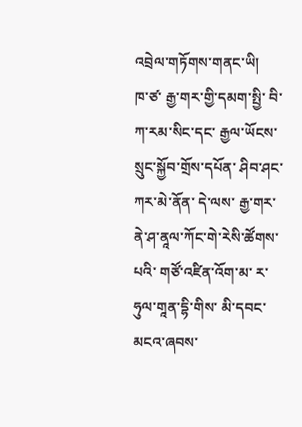འབྲེལ་གཏོགས་གནང་ཡི།
ཁ་ཙ་ རྒྱ་གར་གྱི་དམག་སྤྱི་ བི་ཀ་རམ་སིང་དང་ རྒྱལ་ཡོངས་སྲུང་སྐྱོབ་གྲོས་དཔོན་ ཤིབ་ཤང་ཀར་མེ་ནོན་ དེ་ལས་ རྒྱ་གར་ནེ་ཤ་ནཱལ་ཀོང་གེ་རེསི་ཚོགས་པའི་ གཙོ་འཛིན་འོག་མ་ ར་ཧུལ་གཱན་དྷི་གིས་ མི་དབང་མངའ་ཞབས་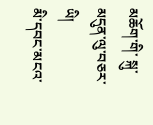མཆོག་གི་ སྐུ་མདུན་ལུ་བཅར་ཡི།
མི་དབང་མངའ་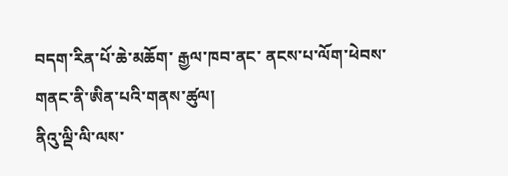བདག་རིན་པོ་ཆེ་མཆོག་ རྒྱལ་ཁབ་ནང་ ནངས་པ་ལོག་ཕེབས་གནང་ནི་ཨིན་པའི་གནས་ཚུལ།
ནིའུ་ལྡི་ལི་ལས་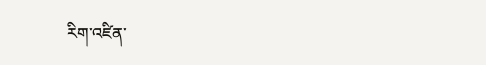རིག་འཛིན་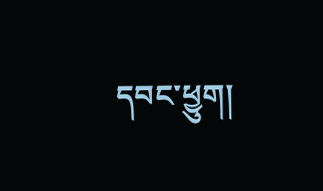དབང་ཕྱུག།